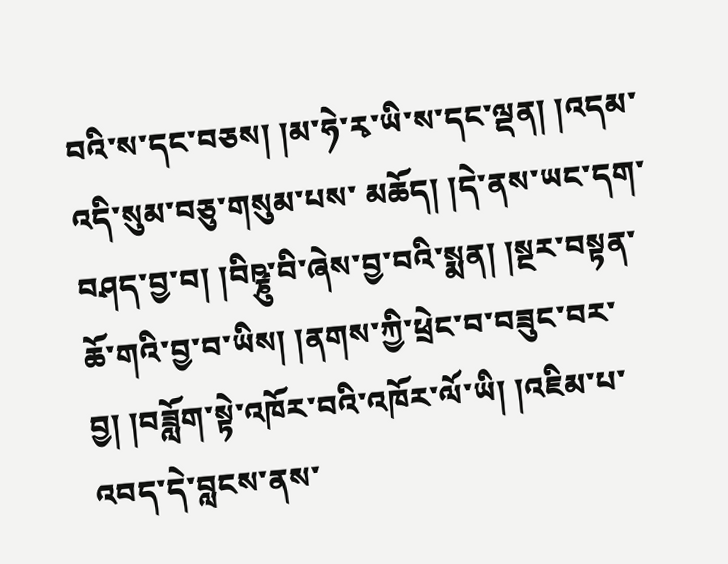བའི་ས་དང་བཅས། །མ་ཧེ་རྭ་ཡི་ས་དང་ལྡན། །འདམ་འདི་སུམ་བཅུ་གསུམ་པས་ མཆོད། །དེ་ནས་ཡང་དག་བཤད་བྱ་བ། །བིཥྞུ་བི་ཞེས་བྱ་བའི་སྨན། །སྔར་བསྟན་ཆོ་གའི་བྱ་བ་ཡིས། །ནགས་ཀྱི་ཕྲེང་བ་བཟུང་བར་བྱ། །བཟློག་སྟེ་འཁོར་བའི་འཁོར་ལོ་ཡི། །འཇིམ་པ་འབད་དེ་བླངས་ནས་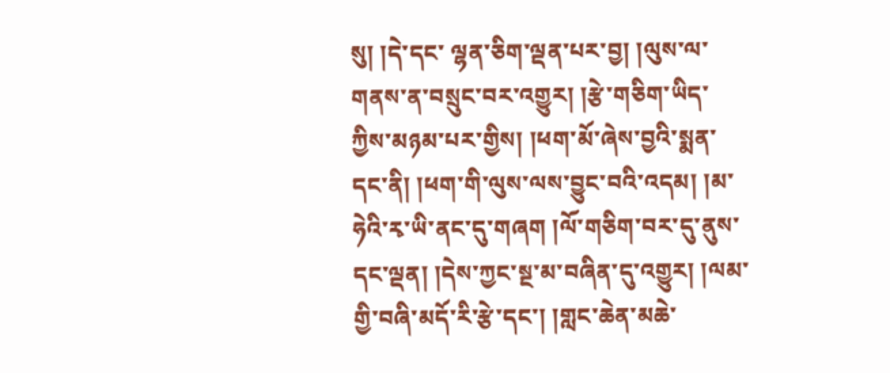སུ། །དེ་དང་ ལྷན་ཅིག་ལྡན་པར་བྱ། །ལུས་ལ་གནས་ན་བསྲུང་བར་འགྱུར། །རྩེ་གཅིག་ཡིད་ཀྱིས་མཉམ་པར་གྱིས། །ཕག་མོ་ཞེས་བྱའི་སྨན་དང་ནི། །ཕག་གི་ལུས་ལས་བྱུང་བའི་འདམ། །མ་ཧེའི་རྭ་ཡི་ནང་དུ་གཞག །ལོ་གཅིག་བར་དུ་ནུས་ དང་ལྡན། །དེས་ཀྱང་སྔ་མ་བཞིན་དུ་འགྱུར། །ལམ་གྱི་བཞི་མདོ་རི་རྩེ་དང་། །གླང་ཆེན་མཆེ་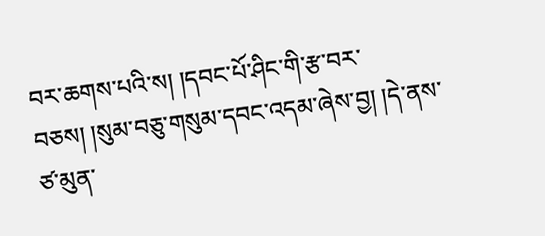བར་ཆགས་པའི་ས། །དབང་པོ་ཤིང་གི་རྩ་བར་བཅས། །སུམ་བཅུ་གསུམ་དབང་འདམ་ཞེས་བྱ། །དེ་ནས་ཙ་མུན་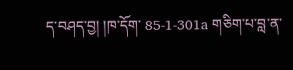ད་བཤད་བྱ། །ཁ་དོག་ 85-1-301a གཅིག་པ་བླ་ན་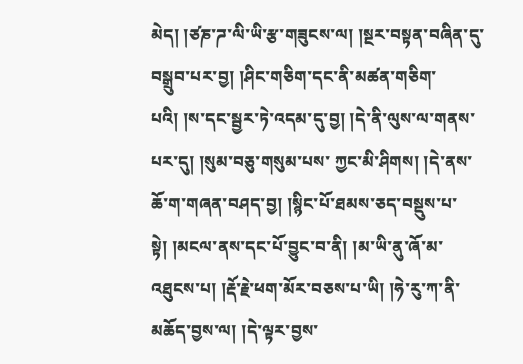མེད། །ཙཎ་ཌ་ལི་ཡི་རྩ་གཟུངས་ལ། །སྔར་བསྟན་བཞིན་དུ་བསྒྲུབ་པར་བྱ། །ཤིང་གཅིག་དང་ནི་མཚན་གཅིག་པའི། །ས་དང་སྦྱར་ཏེ་འདམ་དུ་བྱ། །དེ་ནི་ལུས་ལ་གནས་པར་དུ། །སུམ་བཅུ་གསུམ་པས་ ཀྱང་མི་ཤིགས། །དེ་ནས་ཆོ་ག་གཞན་བཤད་བྱ། །སྙིང་པོ་ཐམས་ཅད་བསྡུས་པ་སྟེ། །མངལ་ནས་དང་པོ་བྱུང་བ་ནི། །མ་ཡི་ནུ་ཞོ་མ་འཐུངས་པ། །རྡོ་རྗེ་ཕག་མོར་བཅས་པ་ཡི། །ཧེ་རུ་ཀ་ནི་མཆོད་བྱས་ལ། །དེ་ལྟར་བྱས་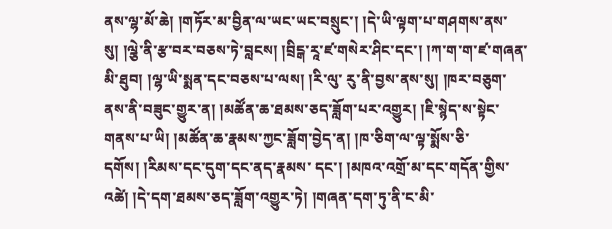ནས་ལྷ་མོ་ཆེ། །གཏོར་མ་བྱིན་ལ་ཡང་ཡང་བསྲུང་། །དེ་ཡི་ལྟག་པ་གཤགས་ནས་སུ། །ལྕེ་ནི་རྩ་བར་བཅས་ཏེ་བླངས། །བྲིངྒ་རཱ་ཛ་གསེར་ཤིང་དང་། །ཀ་ག་ག་ཛ་གཞན་མི་ཐུབ། །ལྷ་ཡི་སྨན་དང་བཅས་པ་ལས། །རི་ལུ་ རུ་ནི་བྱས་ནས་སུ། །ཁར་བཅུག་ནས་ནི་བཟུང་གྱུར་ན། །མཚོན་ཆ་ཐམས་ཅད་ཟློག་པར་འགྱུར། །ཇི་སྙེད་ས་སྟེང་གནས་པ་ཡི། །མཚོན་ཆ་རྣམས་ཀྱང་ཟློག་བྱེད་ན། །ཁ་ཅིག་ལ་ལྟ་སྨོས་ཅི་དགོས། །རིམས་དང་དུག་དང་ནད་རྣམས་ དང་། །མཁའ་འགྲོ་མ་དང་གདོན་གྱིས་འཚེ། །དེ་དག་ཐམས་ཅད་ཟློག་འགྱུར་ཏེ། །གཞན་དག་ཏུ་ནི་ང་མི་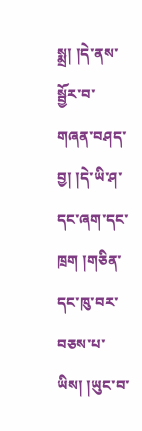སྨྲ། །དེ་ནས་སྦྱོར་བ་གཞན་བཤད་བྱ། །དེ་ཡི་ཤ་དང་ཞག་དང་ཁྲག །གཅིན་དང་ཁུ་བར་བཅས་པ་ཡིས། །ཡུང་བ་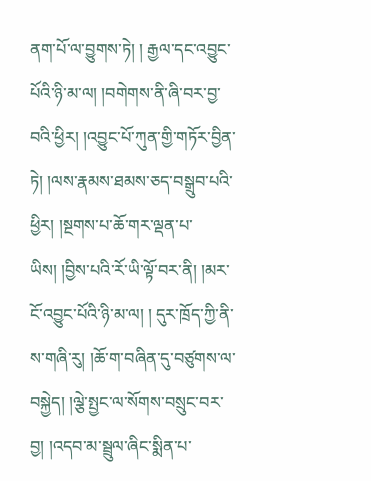ནག་པོ་ལ་བྱུགས་ཏེ། ། རྒྱལ་དང་འབྱུང་པོའི་ཉི་མ་ལ། །བགེགས་ནི་ཞི་བར་བྱ་བའི་ཕྱིར། །འབྱུང་པོ་ཀུན་གྱི་གཏོར་བྱིན་ཏེ། །ལས་རྣམས་ཐམས་ཅད་བསྒྲུབ་པའི་ཕྱིར། །སྔགས་པ་ཆོ་གར་ལྡན་པ་ཡིས། །བྱིས་པའི་རོ་ཡི་ལྟོ་བར་ནི། །མར་ངོ་འབྱུང་པོའི་ཉི་མ་ལ། ། དུར་ཁྲོད་ཀྱི་ནི་ས་གཞི་རུ། །ཆོ་ག་བཞིན་དུ་བཙུགས་ལ་བསྐྱེད། །ལྕེ་སྤྱང་ལ་སོགས་བསྲུང་བར་བྱ། །འདབ་མ་སྦྲུལ་ཞིང་སྨིན་པ་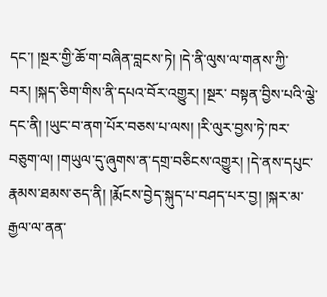དང་། །སྔར་གྱི་ཆོ་ག་བཞིན་བླངས་ཏེ། །དེ་ནི་ལུས་ལ་གནས་ཀྱི་བར། །སྐད་ཅིག་གིས་ནི་དཔའ་བོར་འགྱུར། །སྔར་ བསྟན་བྱིས་པའི་ལྕེ་དང་ནི། །ཡུང་བ་ནག་པོར་བཅས་པ་ལས། །རི་ལུར་བྱས་ཏེ་ཁར་བཅུག་ལ། །གཡུལ་དུ་ཞུགས་ན་དགྲ་བཅིངས་འགྱུར། །དེ་ནས་དཔུང་རྣམས་ཐམས་ཅད་ནི། །རྨོངས་བྱེད་སྐུད་པ་བཤད་པར་བྱ། །སྐར་མ་རྒྱལ་ལ་ནན་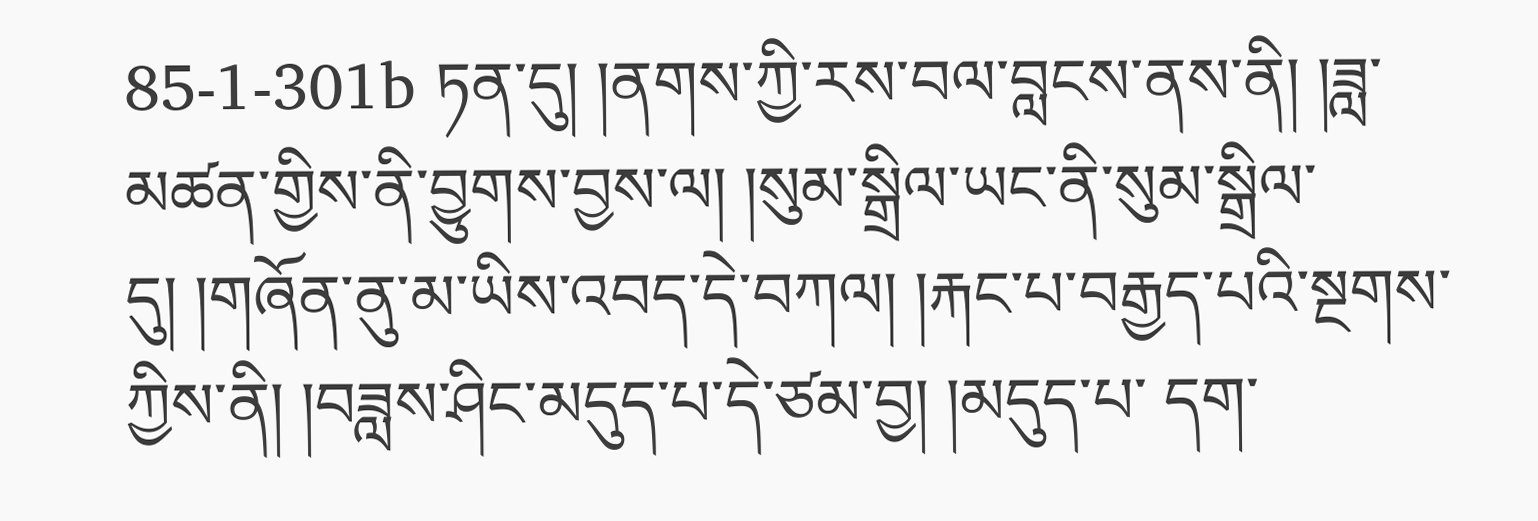85-1-301b ཏན་དུ། །ནགས་ཀྱི་རས་བལ་བླངས་ནས་ནི། །ཟླ་མཚན་གྱིས་ནི་བྱུགས་བྱས་ལ། །སུམ་སྒྲིལ་ཡང་ནི་སུམ་སྒྲིལ་དུ། །གཞོན་ནུ་མ་ཡིས་འབད་དེ་བཀལ། །རྐང་པ་བརྒྱད་པའི་སྔགས་ཀྱིས་ནི། །བཟླས་ཤིང་མདུད་པ་དེ་ཙམ་བྱ། །མདུད་པ་ དག་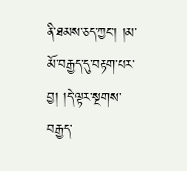ནི་ཐམས་ཅད་ཀྱང་། །མ་མོ་བརྒྱད་དུ་བརྟག་པར་བྱ། །དེ་ལྟར་སྔགས་བརྒྱད་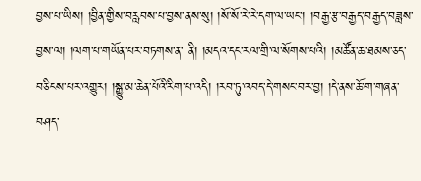བྱས་པ་ཡིས། །བྱིན་གྱིས་བརླབས་པ་བྱས་ནས་སུ། །སོ་སོ་རེ་རེ་དག་ལ་ཡང་། །བརྒྱ་རྩ་བརྒྱད་བརྒྱད་བཟླས་བྱས་ལ། །ལག་པ་གཡོན་པར་བཏགས་ན་ ནི། །མདའ་དང་རལ་གྲི་ལ་སོགས་པའི། །མཚོན་ཆ་ཐམས་ཅད་བཅིངས་པར་འགྱུར། །སྒྱུ་མ་ཆེན་པོའི་རིག་པ་འདི། །རབ་ཏུ་འབད་དེ་གསང་བར་བྱ། །དེ་ནས་ཆོ་ག་གཞན་བཤད་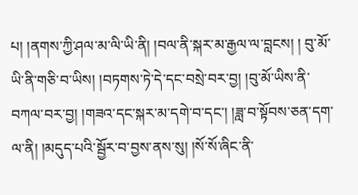པ། །ནགས་ཀྱི་ཤལ་མ་ལི་ཡི་ནི། །བལ་ནི་སྐར་མ་རྒྱལ་ལ་བླངས། ། བུ་མོ་ཡི་ནི་གཅི་བ་ཡིས། །བཏགས་ཏེ་དེ་དང་བསྲེ་བར་བྱ། །བུ་མོ་ཡིས་ནི་བཀལ་བར་བྱ། །གཟའ་དང་སྐར་མ་དགེ་བ་དང་། །ཟླ་བ་སྟོབས་ཅན་དག་ལ་ནི། །མདུད་པའི་སྦྱོར་བ་བྱས་ནས་སུ། །སོ་སོ་ཞིང་ནི་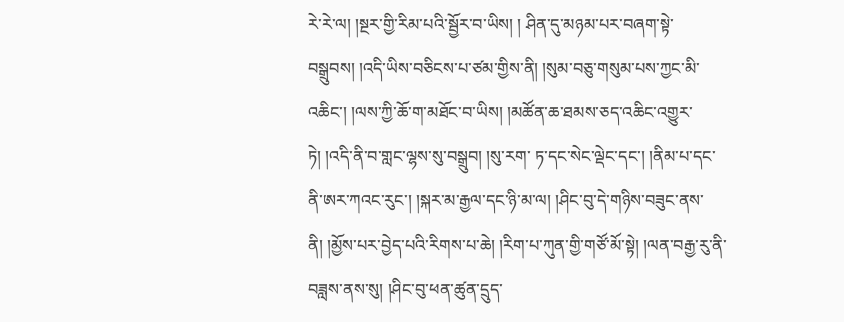རེ་རེ་ལ། །སྔར་གྱི་རིམ་པའི་སྦྱོར་བ་ཡིས། ། ཤིན་དུ་མཉམ་པར་བཞག་སྟེ་བསྒྲུབས། །འདི་ཡིས་བཅིངས་པ་ཙམ་གྱིས་ནི། །སུམ་བཅུ་གསུམ་པས་ཀྱང་མི་འཆིང་། །ལས་ཀྱི་ཆོ་ག་མཐོང་བ་ཡིས། །མཚོན་ཆ་ཐམས་ཅད་འཆིང་འགྱུར་ཏེ། །འདི་ནི་བ་གླང་ལྷས་སུ་བསྒྲུབ། །སུ་རག་ ཏ་དང་སེང་ལྡེང་དང་། །ནིམ་པ་དང་ནི་ཨར་ཀའང་རུང་། །སྐར་མ་རྒྱལ་དང་ཉི་མ་ལ། །ཤིང་བུ་དེ་གཉིས་བཟུང་ནས་ནི། །མྱོས་པར་བྱེད་པའི་རིགས་པ་ཆེ། །རིག་པ་ཀུན་གྱི་གཙོ་མོ་སྟེ། །ལན་བརྒྱ་རུ་ནི་བཟླས་ནས་སུ། །ཤིང་བུ་ཕན་ཚུན་དྲུད་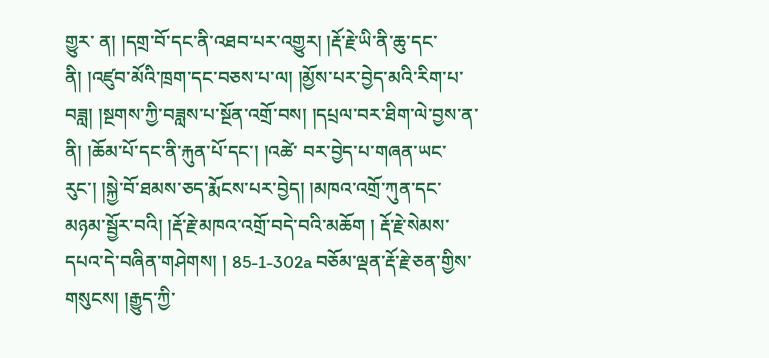གྱུར་ ན། །དགྲ་བོ་དང་ནི་འཐབ་པར་འགྱུར། །རྡོ་རྗེ་ཡི་ནི་ཆུ་དང་ནི། །འཛུབ་མོའི་ཁྲག་དང་བཅས་པ་ལ། །མྱོས་པར་བྱེད་མའི་རིག་པ་བཟླ། །སྔགས་ཀྱི་བཟླས་པ་སྔོན་འགྲོ་བས། །དཔྲལ་བར་ཐིག་ལེ་བྱས་ན་ནི། །ཆོམ་པོ་དང་ནི་རྐུན་པོ་དང་། །འཚེ་ བར་བྱེད་པ་གཞན་ཡང་རུང་། །སྐྱེ་བོ་ཐམས་ཅད་རྨོངས་པར་བྱེད། །མཁའ་འགྲོ་ཀུན་དང་མཉམ་སྦྱོར་བའི། །རྡོ་རྗེ་མཁའ་འགྲོ་བདེ་བའི་མཆོག ། རྡོ་རྗེ་སེམས་དཔའ་དེ་བཞིན་གཤེགས། ། 85-1-302a བཅོམ་ལྡན་རྡོ་རྗེ་ཅན་གྱིས་གསུངས། །རྒྱུད་ཀྱི་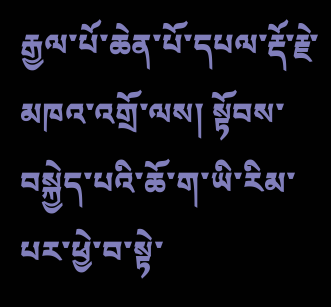རྒྱལ་པོ་ཆེན་པོ་དཔལ་རྡོ་རྗེ་མཁའ་འགྲོ་ལས། སྟོབས་བསྐྱེད་པའི་ཆོ་ག་ཡི་རིམ་པར་ཕྱེ་བ་སྟེ་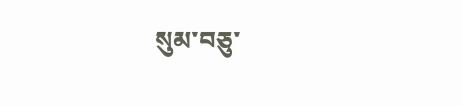སུམ་བཅུ་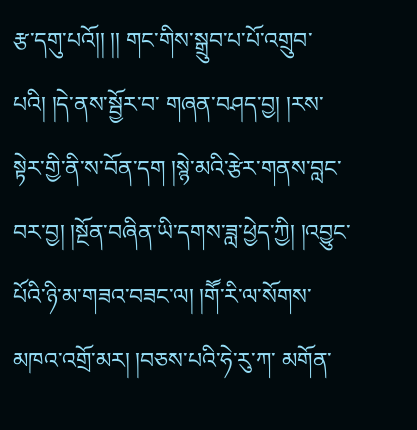རྩ་དགུ་པའོ།། །། གང་གིས་སྒྲུབ་པ་པོ་འགྲུབ་པའི། །དེ་ནས་སྦྱོར་བ་ གཞན་བཤད་བྱ། །རས་སྟེར་གྱི་ནི་ས་བོན་དག །སྙེ་མའི་རྩེར་གནས་བླང་བར་བྱ། །སྔོན་བཞིན་ཡི་དགས་ཟླ་ཕྱེད་ཀྱི། །འབྱུང་པོའི་ཉི་མ་གཟའ་བཟང་ལ། །གཽ་རི་ལ་སོགས་མཁའ་འགྲོ་མར། །བཅས་པའི་ཧེ་རུ་ཀ་ མགོན་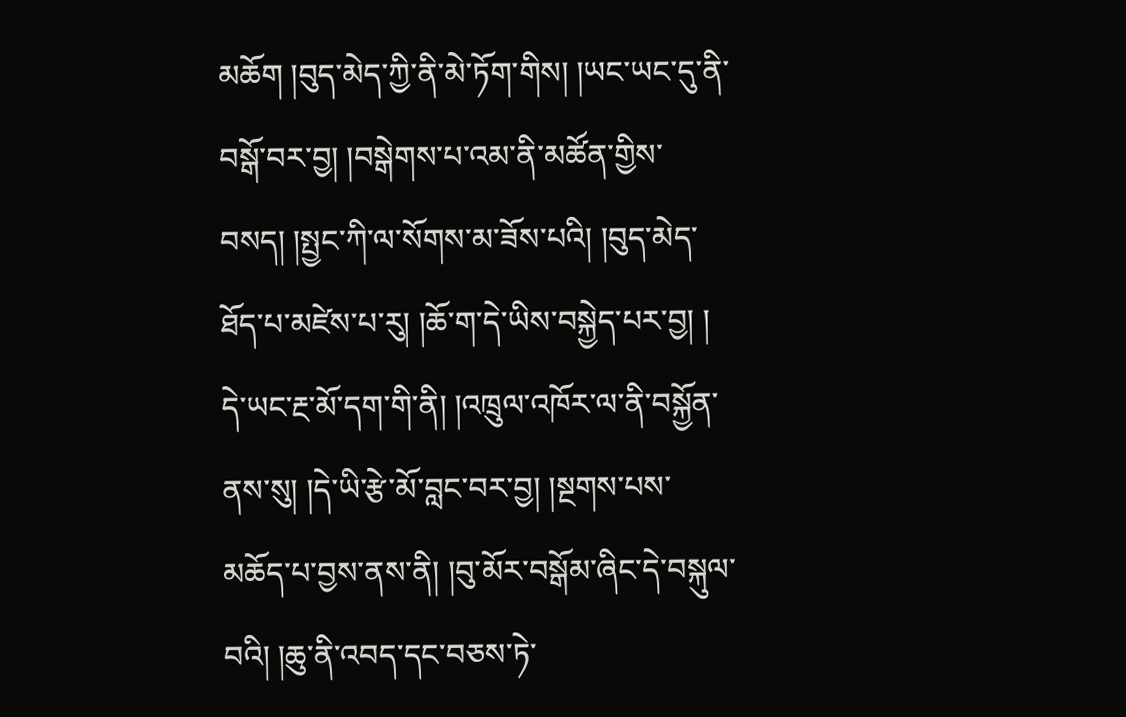མཆོག །བུད་མེད་ཀྱི་ནི་མེ་ཏོག་གིས། །ཡང་ཡང་དུ་ནི་བསྒོ་བར་བྱ། །བསྒེགས་པ་འམ་ནི་མཚོན་གྱིས་བསད། །སྤྱང་ཀི་ལ་སོགས་མ་ཟོས་པའི། །བུད་མེད་ཐོད་པ་མཛེས་པ་རུ། །ཆོ་ག་དེ་ཡིས་བསྐྱེད་པར་བྱ། ། དེ་ཡང་རྔ་མོ་དག་གི་ནི། །འཁྲུལ་འཁོར་ལ་ནི་བསྐྱོན་ནས་སུ། །དེ་ཡི་རྩེ་མོ་བླང་བར་བྱ། །སྔགས་པས་མཆོད་པ་བྱས་ནས་ནི། །བུ་མོར་བསྒོམ་ཞིང་དེ་བསྐུལ་བའི། །ཆུ་ནི་འབད་དང་བཅས་ཏེ་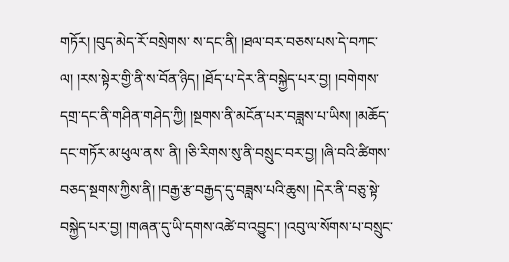གཏོར། །བུད་མེད་རོ་བསྲེགས་ ས་དང་ནི། །ཐལ་བར་བཅས་པས་དེ་བཀང་ལ། །རས་སྟེར་གྱི་ནི་ས་བོན་ཉིད། །ཐོད་པ་དེར་ནི་བསྐྱེད་པར་བྱ། །བགེགས་དགྲ་དང་ནི་གཤིན་གཤེད་ཀྱི། །སྔགས་ནི་མངོན་པར་བཟླས་པ་ཡིས། །མཆོད་དང་གཏོར་མ་ཕུལ་ནས་ ནི། །ཅི་རིགས་སུ་ནི་བསྲུང་བར་བྱ། །ཞི་བའི་ཚིགས་བཅད་སྔགས་ཀྱིས་ནི། །བརྒྱ་རྩ་བརྒྱད་དུ་བཟླས་པའི་ཆུས། །དེར་ནི་བཅུ་སྟེ་བསྐྱེད་པར་བྱ། །གཞན་དུ་ཡི་དགས་འཚེ་བ་འབྱུང་། །འབུ་ལ་སོགས་པ་བསྲུང་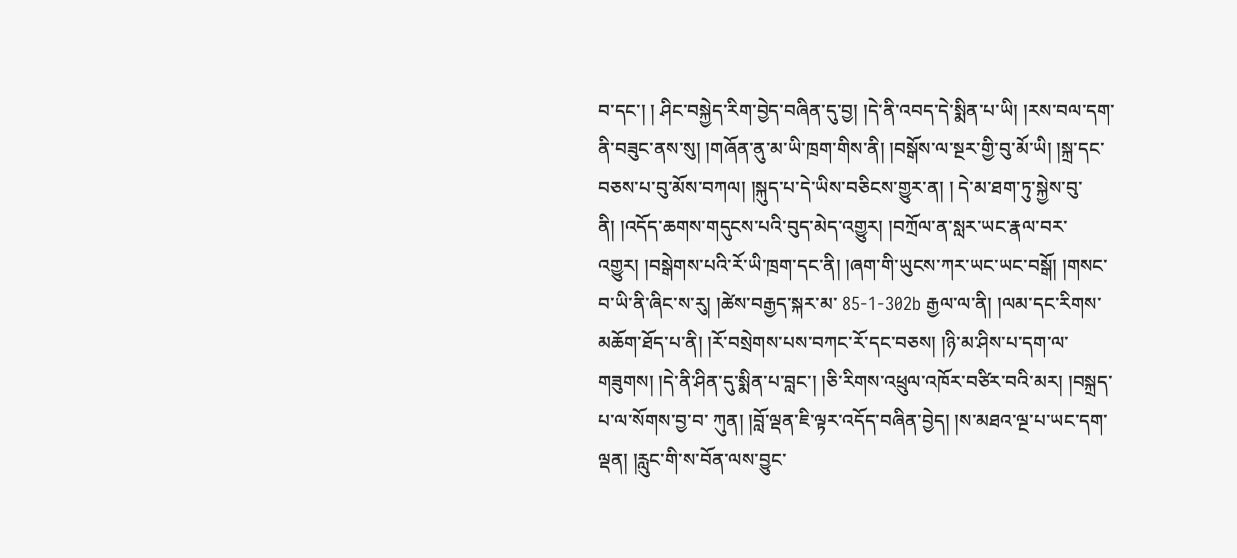བ་དང་། ། ཤིང་བསྐྱེད་རིག་བྱེད་བཞིན་དུ་བྱ། །དེ་ནི་འབད་དེ་སྨིན་པ་ཡི། །རས་བལ་དག་ནི་བཟུང་ནས་སུ། །གཞོན་ནུ་མ་ཡི་ཁྲག་གིས་ནི། །བསྒོས་ལ་སྔར་གྱི་བུ་མོ་ཡི། །སྐྲ་དང་བཅས་པ་བུ་མོས་བཀལ། །སྐུད་པ་དེ་ཡིས་བཅིངས་གྱུར་ན། ། དེ་མ་ཐག་ཏུ་སྐྱེས་བུ་ནི། །འདོད་ཆགས་གདུངས་པའི་བུད་མེད་འགྱུར། །བཀྲོལ་ན་སླར་ཡང་རྣལ་བར་འགྱུར། །བསྒེགས་པའི་རོ་ཡི་ཁྲག་དང་ནི། །ཞག་གི་ཡུངས་ཀར་ཡང་ཡང་བསྒོ། །གསང་བ་ཡི་ནི་ཞིང་ས་རུ། །ཚེས་བརྒྱད་སྐར་མ་ 85-1-302b རྒྱལ་ལ་ནི། །ལམ་དང་རིགས་མཆོག་ཐོད་པ་ནི། །རོ་བསྲེགས་པས་བཀང་རོ་དང་བཅས། །ཉི་མ་ཤིས་པ་དག་ལ་གཟུགས། །དེ་ནི་ཤིན་དུ་སྨིན་པ་བླང་། །ཅི་རིགས་འཕྲུལ་འཁོར་བཙིར་བའི་མར། །བསྐྲད་པ་ལ་སོགས་བྱ་བ་ ཀུན། །བློ་ལྡན་ཇི་ལྟར་འདོད་བཞིན་བྱེད། །ས་མཐའ་ལྔ་པ་ཡང་དག་ལྡན། །རླུང་གི་ས་བོན་ལས་བྱུང་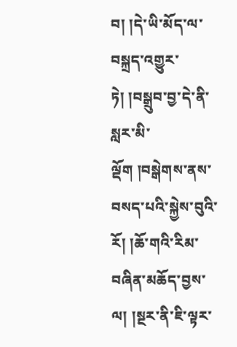བ། །དེ་ཡི་མོད་ལ་བསྐྲད་འགྱུར་ཏེ། །བསྒྲུབ་བྱ་དེ་ནི་སླར་མི་ལྡོག །བསྒེགས་ནས་བསད་པའི་སྐྱེས་བུའི་རོ། །ཆོ་གའི་རིམ་ བཞིན་མཆོད་བྱས་ལ། །སྔར་ནི་ཇི་ལྟར་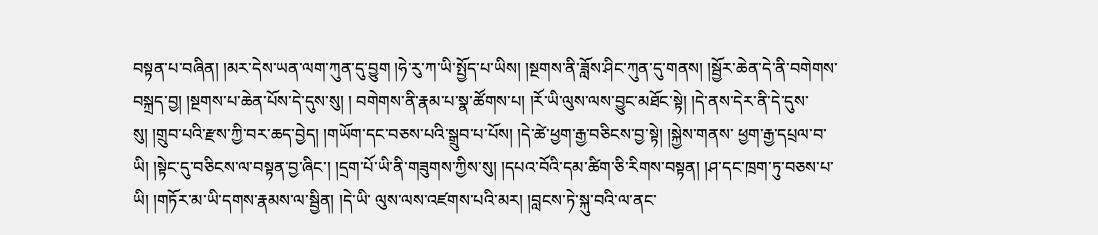བསྟན་པ་བཞིན། །མར་དེས་ཡན་ལག་ཀུན་དུ་བྱུག །ཧེ་རུ་ཀ་ཡི་སྤྱོད་པ་ཡིས། །སྔགས་ནི་ཟློས་ཤིང་ཀུན་དུ་གནས། །སྦྱོར་ཆེན་དེ་ནི་བགེགས་བསྐྲད་བྱ། །སྔགས་པ་ཆེན་པོས་དེ་དུས་སུ། ། བགེགས་ནི་རྣམ་པ་སྣ་ཚོགས་པ། །རོ་ཡི་ལུས་ལས་བྱུང་མཐོང་སྟེ། །དེ་ནས་དེར་ནི་དེ་དུས་སུ། །གྲུབ་པའི་རྫས་ཀྱི་བར་ཆད་བྱེད། །གཡོག་དང་བཅས་པའི་སྒྲུབ་པ་པོས། །དེ་ཚེ་ཕྱག་རྒྱ་བཅིངས་བྱ་སྟེ། །སྐྱེས་གནས་ ཕྱག་རྒྱ་དཔྲལ་བ་ཡི། །སྟེང་དུ་བཅིངས་ལ་བསྟན་བྱ་ཞིང་། །དྲག་པོ་ཡི་ནི་གཟུགས་ཀྱིས་སུ། །དཔའ་བོའི་དམ་ཚིག་ཅི་རིགས་བསྟན། །ཤ་དང་ཁྲག་ཏུ་བཅས་པ་ཡི། །གཏོར་མ་ཡི་དགས་རྣམས་ལ་སྦྱིན། །དེ་ཡི་ ལུས་ལས་འཛགས་པའི་མར། །བླངས་ཏེ་སྐུ་བའི་ལ་ནང་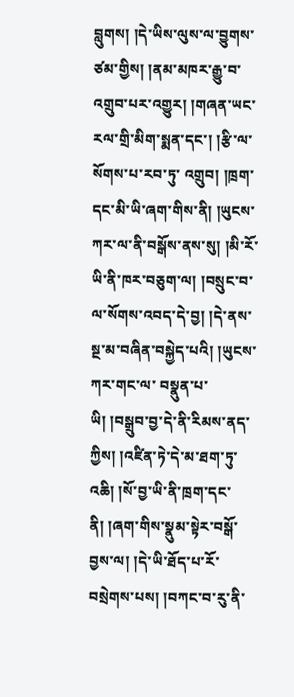བླུགས། །དེ་ཡིས་ལུས་ལ་བྱུགས་ཙམ་གྱིས། །ནམ་མཁར་རྒྱུ་བ་འགྲུབ་པར་འགྱུར། །གཞན་ཡང་རལ་གྲི་མིག་སྨན་དང་། །རྩི་ལ་སོགས་པ་རབ་ཏུ་ འགྲུབ། །ཁྲག་དང་མི་ཡི་ཞག་གིས་ནི། །ཡུངས་ཀར་ལ་ནི་བསྒོས་ནས་སུ། །མི་རོ་ཡི་ནི་ཁར་བཅུག་ལ། །བསྲུང་བ་ལ་སོགས་འབད་དེ་བྱ། །དེ་ནས་སྔ་མ་བཞིན་བསྐྱེད་པའི། །ཡུངས་ཀར་གང་ལ་ བསྣུན་པ་ཡི། །བསྒྲུབ་བྱ་དེ་ནི་རིམས་ནད་ཀྱིས། །འཛིན་ཏེ་དེ་མ་ཐག་ཏུ་འཆི། །སོ་བྱ་ཡི་ནི་ཁྲག་དང་ནི། །ཞག་གིས་སྣུམ་སྟེར་བསྒོ་བྱས་ལ། །དེ་ཡི་ཐོད་པ་རོ་བསྲེགས་པས། །བཀང་བ་རུ་ནི་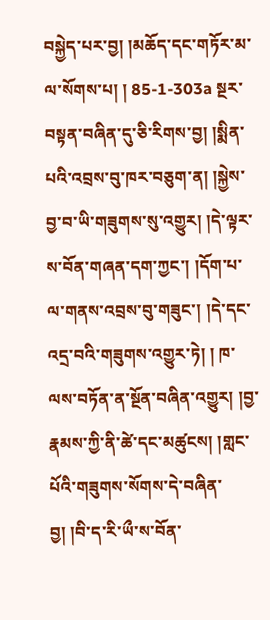བསྐྱེད་པར་བྱ། །མཆོད་དང་གཏོར་མ་ལ་སོགས་པ། ། 85-1-303a སྔར་བསྟན་བཞིན་དུ་ཅི་རིགས་བྱ། །སྨིན་པའི་འབྲས་བུ་ཁར་བཅུག་ན། །སྐྱེས་བྱ་བ་ཡི་གཟུགས་སུ་འགྱུར། །དེ་ལྟར་ས་བོན་གཞན་དག་ཀྱང་། །དོག་པ་ལ་གནས་འབྲས་བུ་གཟུང་། །དེ་དང་འདྲ་བའི་གཟུགས་འགྱུར་ཏེ། ། ཁ་ལས་བཏོན་ན་སྔོན་བཞིན་འགྱུར། །བྱ་རྣམས་ཀྱི་ནི་ཚེ་དང་མཚུངས། །གླང་པོའི་གཟུགས་སོགས་དེ་བཞིན་བྱ། །བི་ད་རི་ཡྀ་ས་བོན་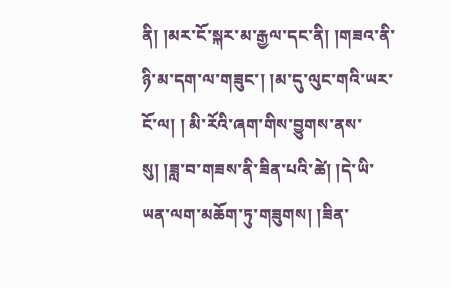ནི། །མར་ངོ་སྐར་མ་རྒྱལ་དང་ནི། །གཟའ་ནི་ཉི་མ་དག་ལ་གཟུང་། །མ་དུ་ལུང་གའི་ཡར་ངོ་ལ། ། མི་རོའི་ཞག་གིས་བྱུགས་ནས་སུ། །ཟླ་བ་གཟས་ནི་ཟིན་པའི་ཚེ། །དེ་ཡི་ཡན་ལག་མཆོག་ཏུ་གཟུགས། །ཟིན་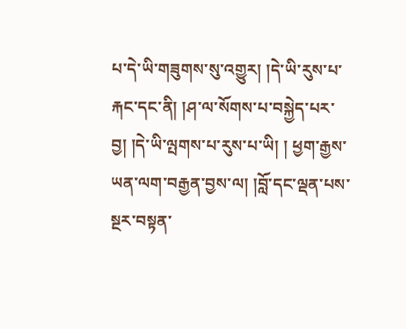པ་དེ་ཡི་གཟུགས་སུ་འགྱུར། །དེ་ཡི་རུས་པ་རྐང་དང་ནི། །ཤ་ལ་སོགས་པ་བསྐྱེད་པར་བྱ། །དེ་ཡི་ལྤགས་པ་རུས་པ་ཡི། ། ཕྱག་རྒྱས་ཡན་ལག་བརྒྱན་བྱས་ལ། །བློ་དང་ལྡན་པས་སྔར་བསྟན་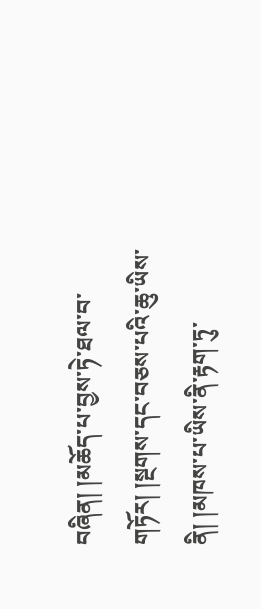བཞིན། །མཆོད་པ་བྱས་ཏེ་ཐལ་བ་གཏོར། །སྔགས་དང་བཅས་པའི་ཆུ་ཡིས་ནི། །མཁས་པ་ཡིས་ནི་རྟག་ཏུ་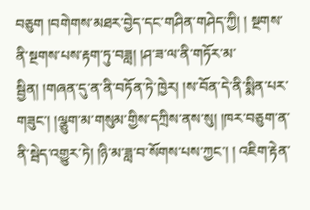བཅུག །བགེགས་མཐར་བྱེད་དང་གཤིན་གཤེད་ཀྱི། ། སྔགས་ནི་སྔགས་པས་རྟག་ཏུ་བཟླ། །ཤ་ཟ་ལ་ནི་གཏོར་མ་སྦྱིན། །གཞན་དུ་ན་ནི་བཏོན་ཏེ་ཁྱེར། །ས་བོན་དེ་ནི་སྨིན་པར་གཟུང་། །ལྕུག་མ་གསུམ་གྱིས་དཀྲིས་ནས་སུ། །ཁར་བཅུག་ན་ནི་སྦེད་འགྱུར་ཏེ། །ཉི་མ་ཟླ་བ་སོགས་པས་ཀྱང་། ། འཇིག་རྟེན་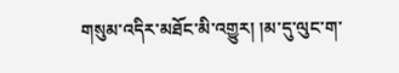གསུམ་འདིར་མཐོང་མི་འགྱུར། །མ་དུ་ལུང་ག་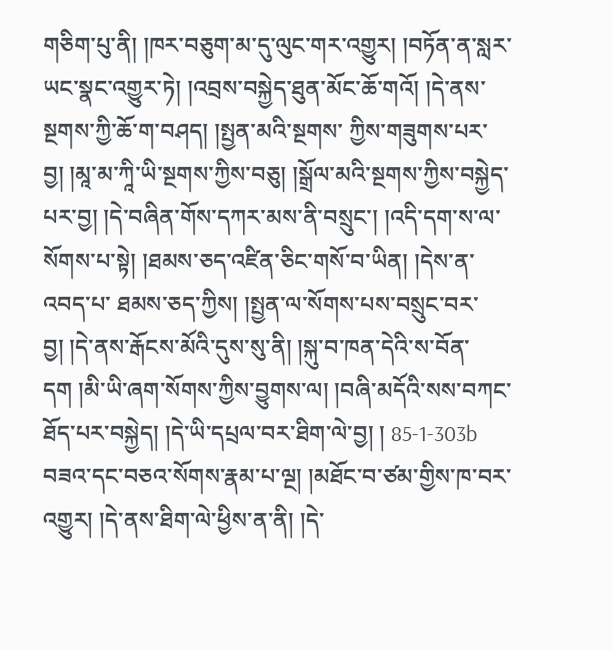གཅིག་པུ་ནི། །ཁར་བཅུག་མ་དུ་ལུང་གར་འགྱུར། །བཏོན་ན་སླར་ཡང་སྣང་འགྱུར་ཏེ། །འབྲས་བསྐྱེད་ཐུན་མོང་ཆོ་གའོ། །དེ་ནས་སྔགས་ཀྱི་ཆོ་ག་བཤད། །སྤྱན་མའི་སྔགས་ ཀྱིས་གཟུགས་པར་བྱ། །མཱ་མ་ཀཱི་ཡི་སྔགས་ཀྱིས་བཅུ། །སྒྲོལ་མའི་སྔགས་ཀྱིས་བསྐྱེད་པར་བྱ། །དེ་བཞིན་གོས་དཀར་མས་ནི་བསྲུང་། །འདི་དག་ས་ལ་སོགས་པ་སྟེ། །ཐམས་ཅད་འཛིན་ཅིང་གསོ་བ་ཡིན། །དེས་ན་འབད་པ་ ཐམས་ཅད་ཀྱིས། །སྤྱན་ལ་སོགས་པས་བསྲུང་བར་བྱ། །དེ་ནས་རྒོངས་མོའི་དུས་སུ་ནི། །སྐུ་བ་ཁན་དེའི་ས་བོན་དག །མི་ཡི་ཞག་སོགས་ཀྱིས་བྱུགས་ལ། །བཞི་མདོའི་སས་བཀང་ཐོད་པར་བསྐྱེད། །དེ་ཡི་དཔྲལ་བར་ཐིག་ལེ་བྱ། ། 85-1-303b བཟའ་དང་བཅའ་སོགས་རྣམ་པ་ལྔ། །མཐོང་བ་ཙམ་གྱིས་ཁ་བར་འགྱུར། །དེ་ནས་ཐིག་ལེ་ཕྱིས་ན་ནི། །དེ་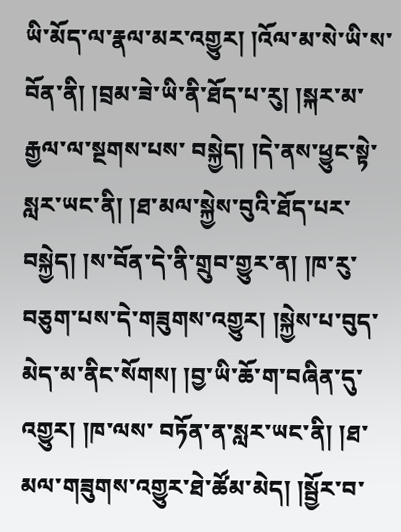ཡི་མོད་ལ་རྣལ་མར་འགྱུར། །འོལ་མ་སེ་ཡི་ས་བོན་ནི། །བྲམ་ཟེ་ཡི་ནི་ཐོད་པ་རུ། །སྐར་མ་རྒྱལ་ལ་སྔགས་པས་ བསྐྱེད། །དེ་ནས་ཕྱུང་སྟེ་སླར་ཡང་ནི། །ཐ་མལ་སྐྱེས་བུའི་ཐོད་པར་བསྐྱེད། །ས་བོན་དེ་ནི་གྲུབ་གྱུར་ན། །ཁ་རུ་བཅུག་པས་དེ་གཟུགས་འགྱུར། །སྐྱེས་པ་བུད་མེད་མ་ནིང་སོགས། །བྱ་ཡི་ཆོ་ག་བཞིན་དུ་འགྱུར། །ཁ་ལས་ བཏོན་ན་སླར་ཡང་ནི། །ཐ་མལ་གཟུགས་འགྱུར་ཐེ་ཚོམ་མེད། །སྦྱོར་བ་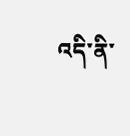འདི་ནི་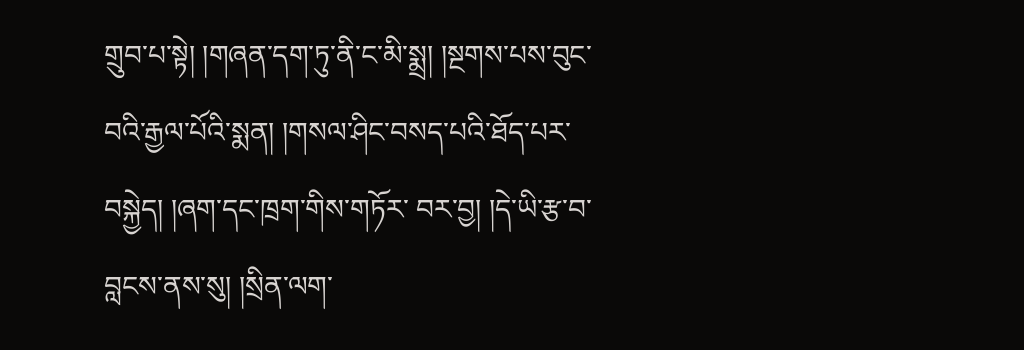གྲུབ་པ་སྟེ། །གཞན་དག་ཏུ་ནི་ང་མི་སྨྲ། །སྔགས་པས་བུང་བའི་རྒྱལ་པོའི་སྨན། །གསལ་ཤིང་བསད་པའི་ཐོད་པར་བསྐྱེད། །ཞག་དང་ཁྲག་གིས་གཏོར་ བར་བྱ། །དེ་ཡི་རྩ་བ་བླངས་ནས་སུ། །སྲིན་ལག་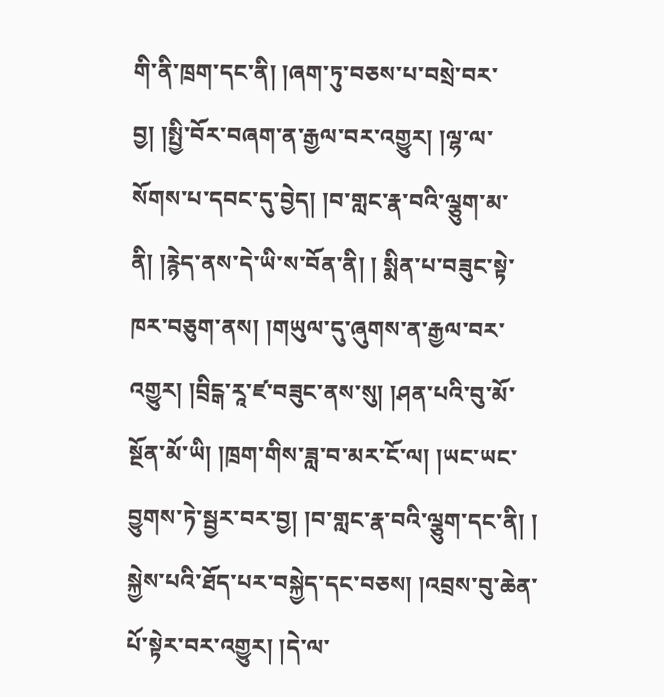གི་ནི་ཁྲག་དང་ནི། །ཞག་ཏུ་བཅས་པ་བསྲེ་བར་བྱ། །སྤྱི་བོར་བཞག་ན་རྒྱལ་བར་འགྱུར། །ལྷ་ལ་སོགས་པ་དབང་དུ་བྱེད། །བ་གླང་རྣ་བའི་ལྕུག་མ་ནི། །རྙེད་ནས་དེ་ཡི་ས་བོན་ནི། ། སྨིན་པ་བཟུང་སྟེ་ཁར་བཅུག་ནས། །གཡུལ་དུ་ཞུགས་ན་རྒྱལ་བར་འགྱུར། །བྲིངྒ་རཱ་ཛ་བཟུང་ནས་སུ། །ཤན་པའི་བུ་མོ་སྔོན་མོ་ཡི། །ཁྲག་གིས་ཟླ་བ་མར་ངོ་ལ། །ཡང་ཡང་བྱུགས་ཏེ་སྦྱར་བར་བྱ། །བ་གླང་རྣ་བའི་ལྕུག་དང་ནི། ། སྐྱེས་པའི་ཐོད་པར་བསྐྱེད་དང་བཅས། །འབྲས་བུ་ཆེན་པོ་སྟེར་བར་འགྱུར། །དེ་ལ་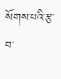སོགས་པའི་རྩ་བ་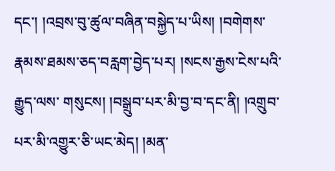དང་། །འབྲས་བུ་ཚུལ་བཞིན་བསྐྱེད་པ་ཡིས། །བགེགས་རྣམས་ཐམས་ཅད་བརླག་བྱེད་པར། །སངས་རྒྱས་ངེས་པའི་རྒྱུད་ལས་ གསུངས། །བསྒྲུབ་པར་མི་བྱ་བ་དང་ནི། །འགྲུབ་པར་མི་འགྱུར་ཅི་ཡང་མེད། །མན་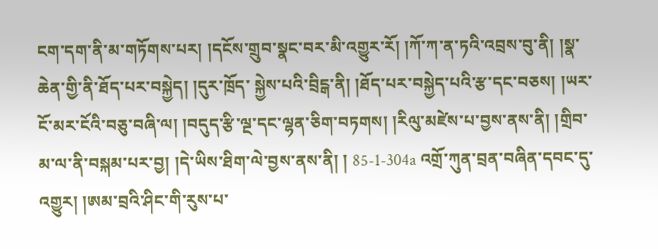ངག་དག་ནི་མ་གཏོགས་པར། །དངོས་གྲུབ་སྣང་བར་མི་འགྱུར་རོ། །ཀོ་ཀ་ན་ཏའི་འབྲས་བུ་ནི། །སྣ་ཆེན་གྱི་ནི་ཐོད་པར་བསྐྱེད། །དུར་ཁྲོད་ སྐྱེས་པའི་བྲིངྒ་ནི། །ཐོད་པར་བསྐྱེད་པའི་རྩ་དང་བཅས། །ཡར་ངོ་མར་ངོའི་བཅུ་བཞི་ལ། །བདུད་རྩི་ལྔ་དང་ལྷན་ཅིག་བཏགས། །རིལུ་མཛེས་པ་བྱས་ནས་ནི། །གྲིབ་མ་ལ་ནི་བསྐམ་པར་བྱ། །དེ་ཡིས་ཐིག་ལེ་བྱས་ནས་ནི། ། 85-1-304a འགྲོ་ཀུན་བྲན་བཞིན་དབང་དུ་འགྱུར། །ཨམ་བྲའི་ཤིང་གི་རུས་པ་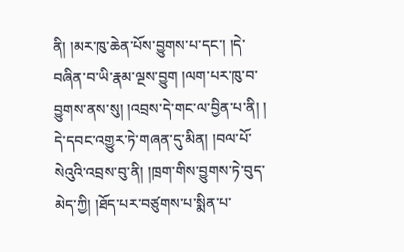ནི། །མར་ཁུ་ཆེན་པོས་བྱུགས་པ་དང་། །དེ་བཞིན་བ་ཡི་རྣམ་ལྔས་བྱུག །ལག་པར་ཁུ་བ་བྱུགས་ནས་སུ། །འབྲས་དེ་གང་ལ་བྱིན་པ་ནི། ། དེ་དབང་འགྱུར་ཏེ་གཞན་དུ་མིན། །བལ་པོ་སེའུའི་འབྲས་བུ་ནི། །ཁྲག་གིས་བྱུགས་ཏེ་བུད་མེད་ཀྱི། །ཐོད་པར་བཙུགས་པ་སྨིན་པ་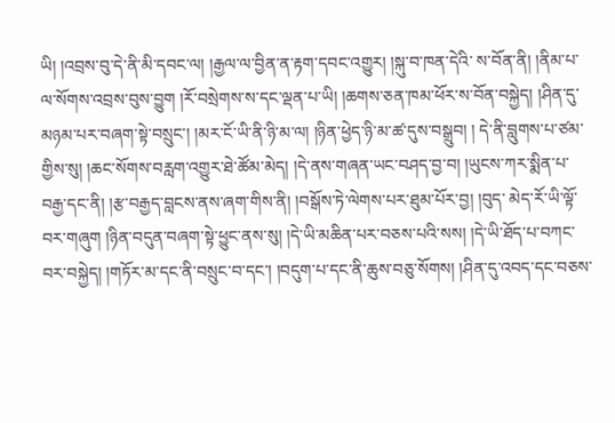ཡི། །འབྲས་བུ་དེ་ནི་མི་དབང་ལ། །རྒྱལ་ལ་བྱིན་ན་རྟག་དབང་འགྱུར། །སྐུ་བ་ཁན་དེའི་ ས་བོན་ནི། །ནིམ་པ་ལ་སོགས་འབྲས་བུས་བྱུག །རོ་བསྲེགས་ས་དང་ལྡན་པ་ཡི། །ཆགས་ཅན་ཁམ་ཕོར་ས་བོན་བསྐྱེད། །ཤིན་དུ་མཉམ་པར་བཞག་སྟེ་བསྲུང་། །མར་ངོ་ཡི་ནི་ཉི་མ་ལ། །ཉིན་ཕྱེད་ཉི་མ་ཚ་དུས་བསྒྲུབ། ། དེ་ནི་བླུགས་པ་ཙམ་གྱིས་སུ། །ཆང་སོགས་བརླག་འགྱུར་ཐེ་ཚོམ་མེད། །དེ་ནས་གཞན་ཡང་བཤད་བྱ་བ། །ཡུངས་ཀར་སྨིན་པ་བརྒྱ་དང་ནི། །རྩ་བརྒྱད་བླངས་ནས་ཞག་གིས་ནི། །བསྒོས་ཏེ་ལེགས་པར་ཐུམ་པོར་བྱ། །བུད་ མེད་རོ་ཡི་ལྟོ་བར་གཞུག །ཉིན་བདུན་བཞག་སྟེ་ཕྱུང་ནས་སུ། །དེ་ཡི་མཆིན་པར་བཅས་པའི་སས། །དེ་ཡི་ཐོད་པ་བཀང་བར་བསྐྱེད། །གཏོར་མ་དང་ནི་བསྲུང་བ་དང་། །བདུག་པ་དང་ནི་ཆུས་བཅུ་སོགས། །ཤིན་དུ་འབད་དང་བཅས་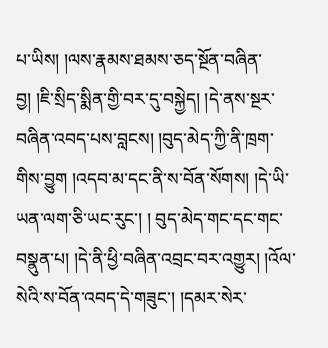པ་ཡིས། །ལས་རྣམས་ཐམས་ཅད་སྔོན་བཞིན་བྱ། །ཇི་སྲིད་སྨིན་གྱི་བར་དུ་བསྐྱེད། །དེ་ནས་སྔར་བཞིན་འབད་པས་བླངས། །བུད་མེད་ཀྱི་ནི་ཁྲག་གིས་བྱུག །འདབ་མ་དང་ནི་ས་བོན་སོགས། །དེ་ཡི་ཡན་ལག་ཅི་ཡང་རུང་། ། བུད་མེད་གང་དང་གང་བསྣུན་པ། །དེ་ནི་ཕྱི་བཞིན་འབྲང་བར་འགྱུར། །འོལ་སེའི་ས་བོན་འབད་དེ་གཟུང་། །དམར་སེར་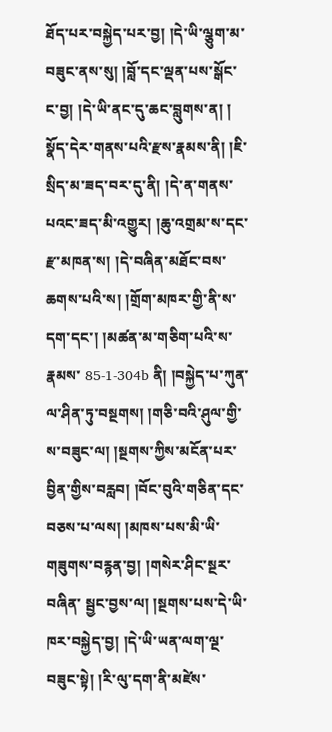ཐོད་པར་བསྐྱེད་པར་བྱ། །དེ་ཡི་ལྕུག་མ་བཟུང་ནས་སུ། །བློ་དང་ལྡན་པས་སྒོང་ང་བྱ། །དེ་ཡི་ནང་དུ་ཆང་བླུགས་ན། ། སྣོད་དེར་གནས་པའི་རྫས་རྣམས་ནི། །ཇི་སྲིད་མ་ཟད་བར་དུ་ནི། །དེ་ན་གནས་པའང་ཟད་མི་འགྱུར། །ཆུ་འགྲམ་ས་དང་རྫ་མཁན་ས། །དེ་བཞིན་མཐོང་བས་ཆགས་པའི་ས། །གྲོག་མཁར་གྱི་ནི་ས་དག་དང་། །མཚན་མ་གཅིག་པའི་ས་རྣམས་ 85-1-304b ནི། །བསྐྱེད་པ་ཀུན་ལ་ཤིན་ཏུ་བསྔགས། །གཅི་བའི་ཤུལ་གྱི་ས་བཟུང་ལ། །སྔགས་ཀྱིས་མངོན་པར་བྱིན་གྱིས་བརླབ། །བོང་བུའི་གཅིན་དང་བཅས་པ་ལས། །མཁས་པས་མི་ཡི་གཟུགས་བརྙན་བྱ། །གསེར་ཤིང་སྔར་བཞིན་ སྦྱང་བྱས་ལ། །སྔགས་པས་དེ་ཡི་ཁར་བསྐྱེད་བྱ། །དེ་ཡི་ཡན་ལག་ལྔ་བཟུང་སྟེ། །རི་ལུ་དག་ནི་མཛེས་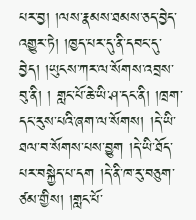པར་བྱ། །ལས་རྣམས་ཐམས་ཅད་བྱེད་འགྱུར་ཏེ། །ཁྱད་པར་དུ་ནི་དབང་དུ་བྱེད། །ཡུངས་ཀར་ལ་སོགས་འབྲས་བུ་ནི། ། གླང་པོ་ཆེ་ཡི་ཤ་དང་ནི། །ཁྲག་དང་རུས་པའི་ཞག་ལ་སོགས། །དེ་ཡི་ཐལ་བ་སོགས་པས་བྱུག །དེ་ཡི་ཐོད་པར་བསྐྱེད་པ་དག །དེ་ནི་ཁ་རུ་བཅུག་ཙམ་གྱིས། །གླང་པོ་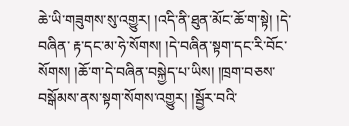ཆེ་ཡི་གཟུགས་སུ་འགྱུར། །འདི་ནི་ཐུན་མོང་ཆོ་ག་སྟེ། །དེ་བཞིན་ རྟ་དང་མ་ཧེ་སོགས། །དེ་བཞིན་སྟག་དང་རི་བོང་སོགས། །ཆོ་ག་དེ་བཞིན་བསྐྱེད་པ་ཡིས། །ཁྲག་བཅས་བསྒོམས་ནས་སྟག་སོགས་འགྱུར། །སྦྱོར་བའི་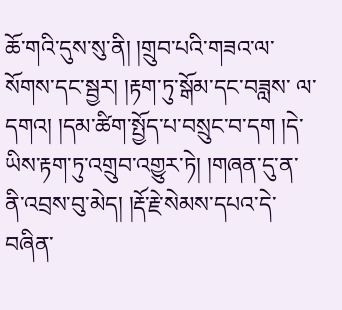ཆོ་གའི་དུས་སུ་ནི། །གྲུབ་པའི་གཟའ་ལ་སོགས་དང་སྦྱར། །རྟག་ཏུ་སྒོམ་དང་བཟླས་ ལ་དགའ། །དམ་ཚིག་སྤྱོད་པ་བསྲུང་བ་དག །དེ་ཡིས་རྟག་ཏུ་འགྲུབ་འགྱུར་ཏེ། །གཞན་དུ་ན་ནི་འབྲས་བུ་མེད། །རྡོ་རྗེ་སེམས་དཔའ་དེ་བཞིན་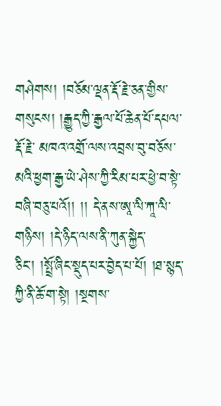གཤེགས། །བཅོམ་ལྡན་རྡོ་རྗེ་ཅན་གྱིས་གསུངས། །རྒྱུད་ཀྱི་རྒྱལ་པོ་ཆེན་པོ་དཔལ་རྡོ་རྗེ་ མཁའ་འགྲོ་ལས་འབྲས་བུ་བཅོས་མའི་ཕྱག་རྒྱ་ཡེ་ཤེས་ཀྱི་རིམ་པར་ཕྱེ་བ་སྟེ་བཞི་བཅུ་པའོ།། །། དེ་ནས་ཨཱ་ལི་ཀཱ་ལི་གཉིས། །དེ་ཉིད་ལས་ནི་ཀུན་སྐྱེད་ཅིང་། །སྤྲོ་ཞིང་སྡུད་པར་བྱེད་པ་པོ། །ཐ་སྙད་ཀྱི་ནི་ཆོ་ག་སྟེ། །སྔགས་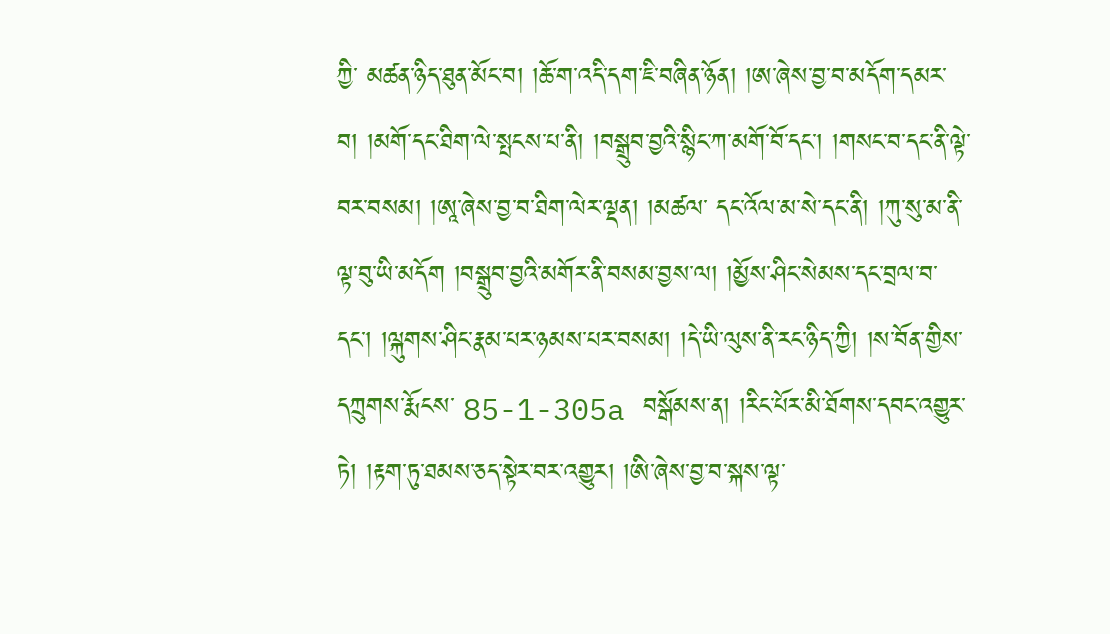ཀྱི་ མཚན་ཉིད་ཐུན་མོང་བ། །ཆོ་ག་འདི་དག་ཇི་བཞིན་ཉོན། །ཨ་ཞེས་བྱ་བ་མདོག་དམར་བ། །མགོ་དང་ཐིག་ལེ་སྤངས་པ་ནི། །བསྒྲུབ་བྱའི་སྙིང་ཀ་མགོ་བོ་དང་། །གསང་བ་དང་ནི་ལྟེ་བར་བསམ། །ཨཱ་ཞེས་བྱ་བ་ཐིག་ལེར་ལྡན། །མཚལ་ དང་འོལ་མ་སེ་དང་ནི། །ཀུ་སུ་མ་ནི་ལྟ་བུ་ཡི་མདོག །བསྒྲུབ་བྱའི་མགོར་ནི་བསམ་བྱས་ལ། །མྱོས་ཤིང་སེམས་དང་བྲལ་བ་དང་། །ལྐུགས་ཤིང་རྣམ་པར་ཉམས་པར་བསམ། །དེ་ཡི་ལུས་ནི་རང་ཉིད་ཀྱི། །ས་བོན་གྱིས་དཀྲུགས་རྨོངས་ 85-1-305a བསྒོམས་ན། །རིང་པོར་མི་ཐོགས་དབང་འགྱུར་ཏེ། །རྟག་ཏུ་ཐམས་ཅད་སྟེར་བར་འགྱུར། །ཨི་ཞེས་བྱ་བ་སྐས་ལྟ་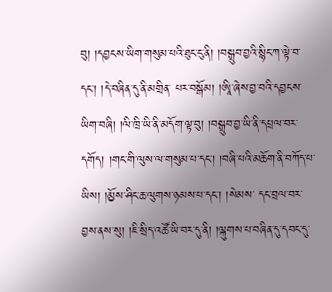བུ། །དབྱངས་ཡིག་གསུམ་པའི་ཐུང་ངུ་ནི། །བསྒྲུབ་བྱའི་སྙིང་ཀ་ལྟེ་བ་དང་། །དེ་བཞིན་དུ་ནི་མགྲིན་ པར་བསྒོམ། །ཨཱི་ཞེས་བྱ་བའི་དབྱངས་ཡིག་བཞི། །ལི་ཁྲི་ཡི་ནི་མདོག་ལྟ་བུ། །བསྒྲུབ་བྱ་ཡི་ནི་དཔྲལ་བར་དགོད། །གང་གི་ལུས་ལ་གསུམ་པ་དང་། །བཞི་པའི་མཆོག་ནི་བཀོད་པ་ཡིས། །མྱོས་ཤིང་ཆ་ལུགས་ཉམས་པ་དང་། །སེམས་ དང་བྲལ་བར་བྱས་ནས་སུ། །ཇི་སྲིད་འཚོ་ཡི་བར་དུ་ནི། །ལྐུགས་པ་བཞིན་དུ་དབང་དུ་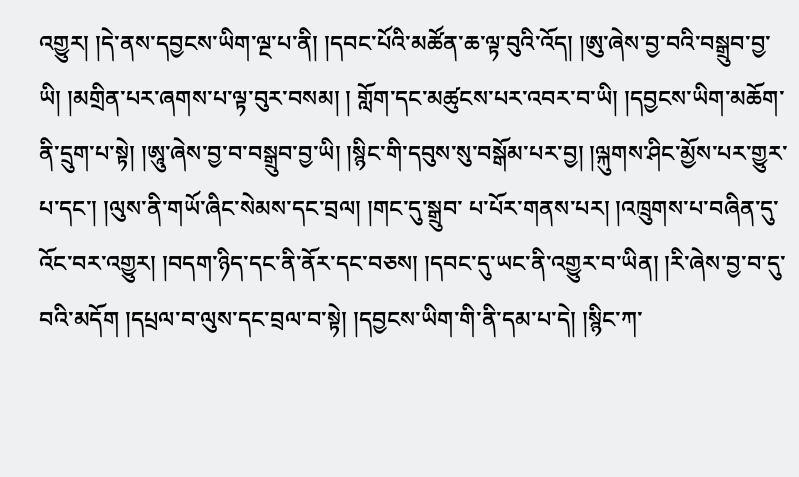འགྱུར། །དེ་ནས་དབྱངས་ཡིག་ལྔ་པ་ནི། །དབང་པོའི་མཚོན་ཆ་ལྟ་བུའི་འོད། །ཨུ་ཞེས་བྱ་བའི་བསྒྲུབ་བྱ་ཡི། །མགྲིན་པར་ཞགས་པ་ལྟ་བུར་བསམ། ། གློག་དང་མཚུངས་པར་འབར་བ་ཡི། །དབྱངས་ཡིག་མཆོག་ནི་དྲུག་པ་སྟེ། །ཨཱུ་ཞེས་བྱ་བ་བསྒྲུབ་བྱ་ཡི། །སྙིང་གི་དབུས་སུ་བསྒོམ་པར་བྱ། །ལྐུགས་ཤིང་མྱོས་པར་གྱུར་པ་དང་། །ལུས་ནི་གཡོ་ཞིང་སེམས་དང་བྲལ། །གང་དུ་སྒྲུབ་ པ་པོར་གནས་པར། །འཁྲུགས་པ་བཞིན་དུ་འོང་བར་འགྱུར། །བདག་ཉིད་དང་ནི་ནོར་དང་བཅས། །དབང་དུ་ཡང་ནི་འགྱུར་བ་ཡིན། །རི་ཞེས་བྱ་བ་དུ་བའི་མདོག །དཔྲལ་བ་ལུས་དང་བྲལ་བ་སྟེ། །དབྱངས་ཡིག་གི་ནི་དམ་པ་དེ། །སྙིང་ཀ་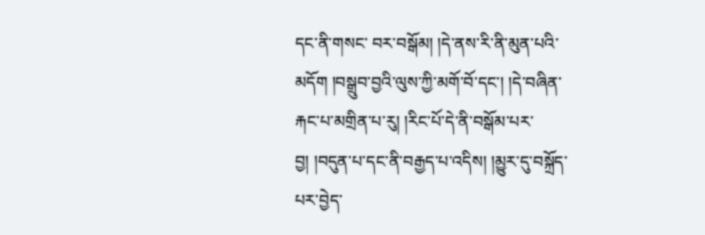དང་ནི་གསང་ བར་བསྒོམ། །དེ་ནས་རི་ནི་མུན་པའི་མདོག །བསྒྲུབ་བྱའི་ལུས་ཀྱི་མགོ་བོ་དང་། །དེ་བཞིན་རྐང་པ་མགྲིན་པ་རུ། །རིང་པོ་དེ་ནི་བསྒོམ་པར་བྱ། །བདུན་པ་དང་ནི་བརྒྱད་པ་འདིས། །མྱུར་དུ་བསྐྲོད་པར་བྱེད་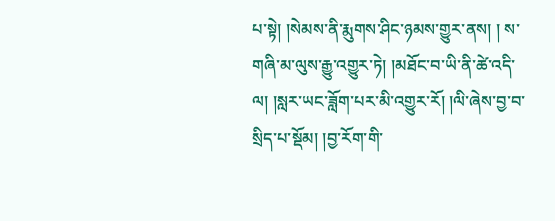པ་སྟེ། །སེམས་ནི་རྨུགས་ཤིང་ཉམས་གྱུར་ནས། ། ས་གཞི་མ་ལུས་རྒྱུ་འགྱུར་ཏེ། །མཐོང་བ་ཡི་ནི་ཚེ་འདི་ལ། །སླར་ཡང་ཟློག་པར་མི་འགྱུར་རོ། །ལི་ཞེས་བྱ་བ་སྲིད་པ་སྡོམ། །བྱ་རོག་གི་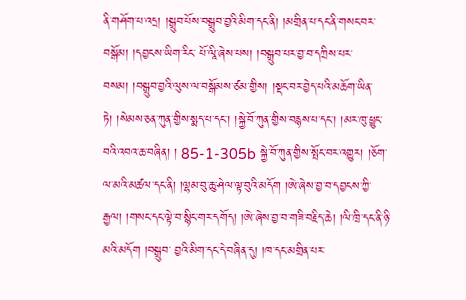ནི་གཤོག་པ་འདྲ། །སྒྲུབ་པོས་བསྒྲུབ་བྱའི་མིག་དང་ནི། །མགྲིན་པ་དང་ནི་གསང་བར་བསྒོམ། །དབྱངས་ཡིག་རིང་ པོ་ལཱི་ཞེས་པས། །བསྒྲུབ་པར་བྱ་བ་དཀྲིས་པར་བསམ། །བསྒྲུབ་བྱའི་ལུས་ལ་བསྒོམས་ཙམ་གྱིས། །སྡང་བར་བྱེད་པའི་མཆོག་ཡིན་ཏེ། །སེམས་ཅན་ཀུན་གྱིས་སྨད་པ་དང་། །སྐྱེ་བོ་ཀུན་གྱིས་བརྙས་པ་དང་། །མར་ཁུ་ཕྱུང་བའི་འབའ་ཆ་བཞིན། ། 85-1-305b སྐྱེ་བོ་ཀུན་གྱིས་སྤོང་བར་འགྱུར། །ཅོག་ལ་མའི་མཚལ་དང་ནི། །ལྷམ་བུ་ཆུ་ཤེལ་ལྟ་བུའི་མདོག །ཨེ་ཞེས་བྱ་བ་དབྱངས་ཀྱི་རྒྱལ། །གསང་དང་ལྟེ་བ་སྙིང་གར་དགོད། །ཨེ་ཞེས་བྱ་བ་གཟི་བརྗིད་ཆེ། །ལི་ཁྲི་དང་ནི་ཉི་མའི་མདོག །བསྒྲུབ་ བྱའི་མིག་དང་དེ་བཞིན་དུ། །ཁ་དང་མགྲིན་པར་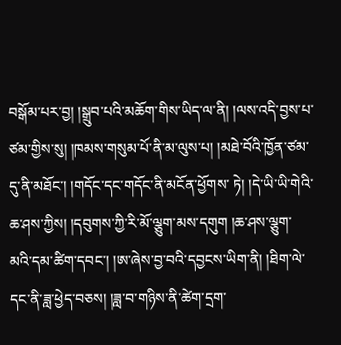བསྒོམ་པར་བྱ། །སྒྲུབ་པའི་མཆོག་གིས་ཡིད་ལ་ནི། །ལས་འདི་བྱས་པ་ཙམ་གྱིས་སུ། །ཁམས་གསུམ་པོ་ནི་མ་ལུས་པ། །མཐེ་བོའི་ཁྱོན་ཙམ་དུ་ནི་མཐོང་། །གདོང་དང་གདོང་ནི་མངོན་ཕྱོགས་ ཏེ། །དེ་ཡི་ཡི་གེའི་ཆ་ཤས་ཀྱིས། །དབུགས་ཀྱི་རི་མོ་ལྕུག་མས་དགུག །ཆ་ཤས་ལྕུག་མའི་དམ་ཚིག་དབང་། །ཨ་ཞེས་བྱ་བའི་དབྱངས་ཡིག་ནི། །ཐིག་ལེ་དང་ནི་ཟླ་ཕྱེད་བཅས། །ཟླ་བ་གཉིས་ནི་ཚེག་དྲག་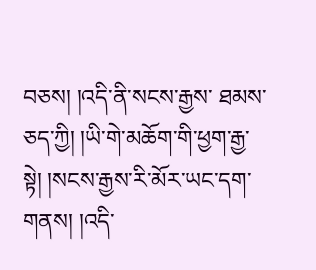བཅས། །འདི་ནི་སངས་རྒྱས་ ཐམས་ཅད་ཀྱི། །ཡི་གེ་མཆོག་གི་ཕྱག་རྒྱ་སྟེ། །སངས་རྒྱས་རི་མོར་ཡང་དག་གནས། །འདི་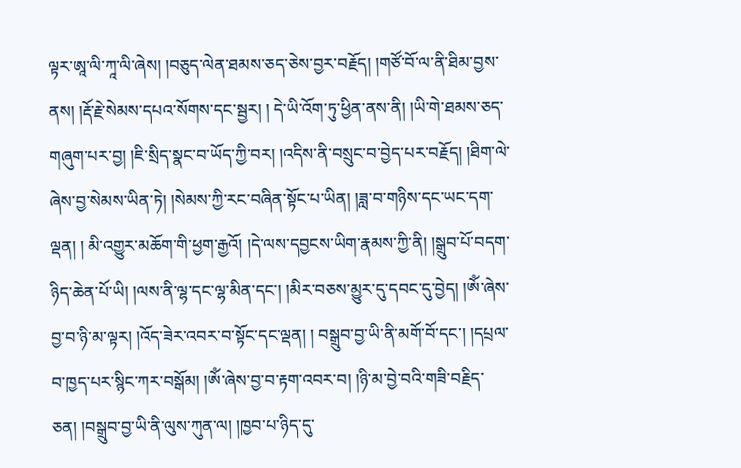ལྟར་ཨཱ་ལི་ཀཱ་ལི་ཞེས། །བཅུད་ལེན་ཐམས་ཅད་ཅེས་བྱར་བརྗོད། །གཙོ་བོ་ལ་ནི་ཐིམ་བྱས་ནས། །རྡོ་རྗེ་སེམས་དཔའ་སོགས་དང་སྦྱར། ། དེ་ཡི་འོག་ཏུ་ཕྱིན་ནས་ནི། །ཡི་གེ་ཐམས་ཅད་གཞུག་པར་བྱ། །ཇི་སྲིད་སྣང་བ་ཡོད་ཀྱི་བར། །འདིས་ནི་བསྲུང་བ་བྱེད་པར་བརྗོད། །ཐིག་ལེ་ཞེས་བྱ་སེམས་ཡིན་ཏེ། །སེམས་ཀྱི་རང་བཞིན་སྟོང་པ་ཡིན། །ཟླ་བ་གཉིས་དང་ཡང་དག་ལྡན། ། མི་འགྱུར་མཆོག་གི་ཕྱག་རྒྱའོ། །དེ་ལས་དབྱངས་ཡིག་རྣམས་ཀྱི་ནི། །སྒྲུབ་པོ་བདག་ཉིད་ཆེན་པོ་ཡི། །ལས་ནི་ལྷ་དང་ལྷ་མིན་དང་། །མིར་བཅས་མྱུར་དུ་དབང་དུ་བྱེད། །ཨོཾ་ཞེས་བྱ་བ་ཉི་མ་ལྟར། །འོད་ཟེར་འབར་བ་སྟོང་དང་ལྡན། ། བསྒྲུབ་བྱ་ཡི་ནི་མགོ་བོ་དང་། །དཔྲལ་བ་ཁྱད་པར་སྙིང་ཀར་བསྒོམ། །ཨོཾ་ཞེས་བྱ་བ་རྟག་འབར་བ། །ཉི་མ་བྱེ་བའི་གཟི་བརྗིད་ཅན། །བསྒྲུབ་བྱ་ཡི་ནི་ལུས་ཀུན་ལ། །ཁྱབ་པ་ཉིད་དུ་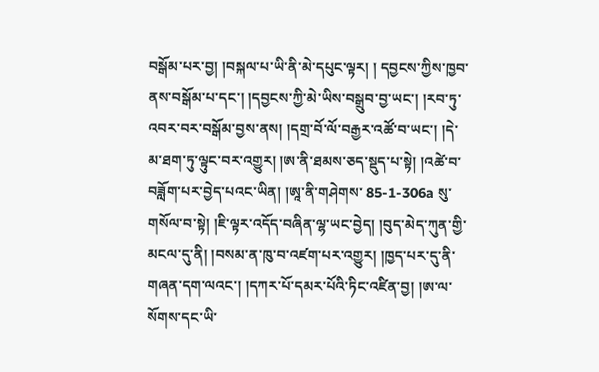བསྒོམ་པར་བྱ། །བསྐལ་པ་ཡི་ནི་མེ་དཔུང་ལྟར། ། དབྱངས་ཀྱིས་ཁྱབ་ནས་བསྒོམ་པ་དང་། །དབྱངས་ཀྱི་མེ་ཡིས་བསྒྲུབ་བྱ་ཡང་། །རབ་ཏུ་འབར་བར་བསྒོམ་བྱས་ནས། །དགྲ་བོ་ལོ་བརྒྱར་འཚོ་བ་ཡང་། །དེ་མ་ཐག་ཏུ་ལྟུང་བར་འགྱུར། །ཨ་ནི་ཐམས་ཅད་སྡུད་པ་སྟེ། །འཚེ་བ་བཟློག་པར་བྱེད་པའང་ཡིན། །ཨཱ་ནི་གཤེགས་ 85-1-306a སུ་གསོལ་བ་སྟེ། །ཇི་ལྟར་འདོད་བཞིན་ལྷ་ཡང་བྱེད། །བུད་མེད་ཀུན་གྱི་མངལ་དུ་ནི། །བསམ་ན་ཁུ་བ་འཛག་པར་འགྱུར། །ཁྱད་པར་དུ་ནི་གཞན་དག་ལའང་། །དཀར་པོ་དམར་པོའི་ཏིང་འཛིན་བྱ། །ཨ་ལ་སོགས་དང་ཡི་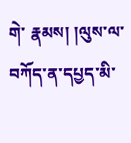གེ་ རྣམས། །ལུས་ལ་བཀོད་ན་དཔྱད་མི་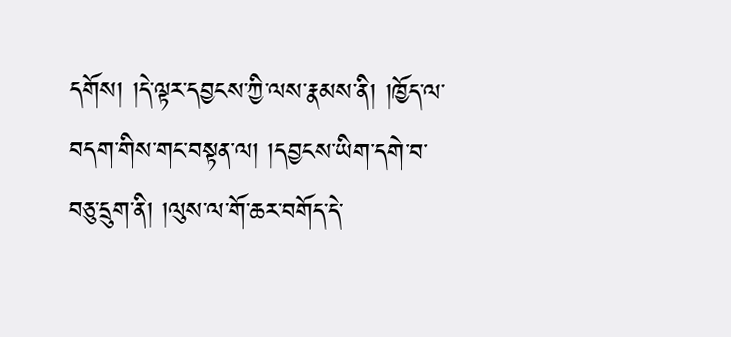དགོས། །དེ་ལྟར་དབྱངས་ཀྱི་ལས་རྣམས་ནི། །ཁྱོད་ལ་བདག་གིས་གང་བསྟན་ལ། །དབྱངས་ཡིག་དགེ་བ་བཅུ་དྲུག་ནི། །ལུས་ལ་གོ་ཆར་བགོད་དེ་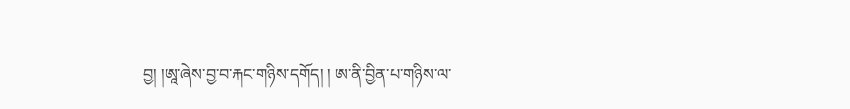བྱ། །ཨཱ་ཞེས་བྱ་བ་རྐང་གཉིས་དགོད། ། ཨ་ནི་བྱིན་པ་གཉིས་ལ་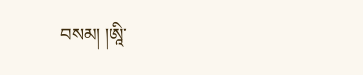བསམ། །ཨཱི་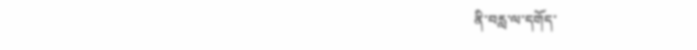ནི་བརླ་ལ་དགོད་